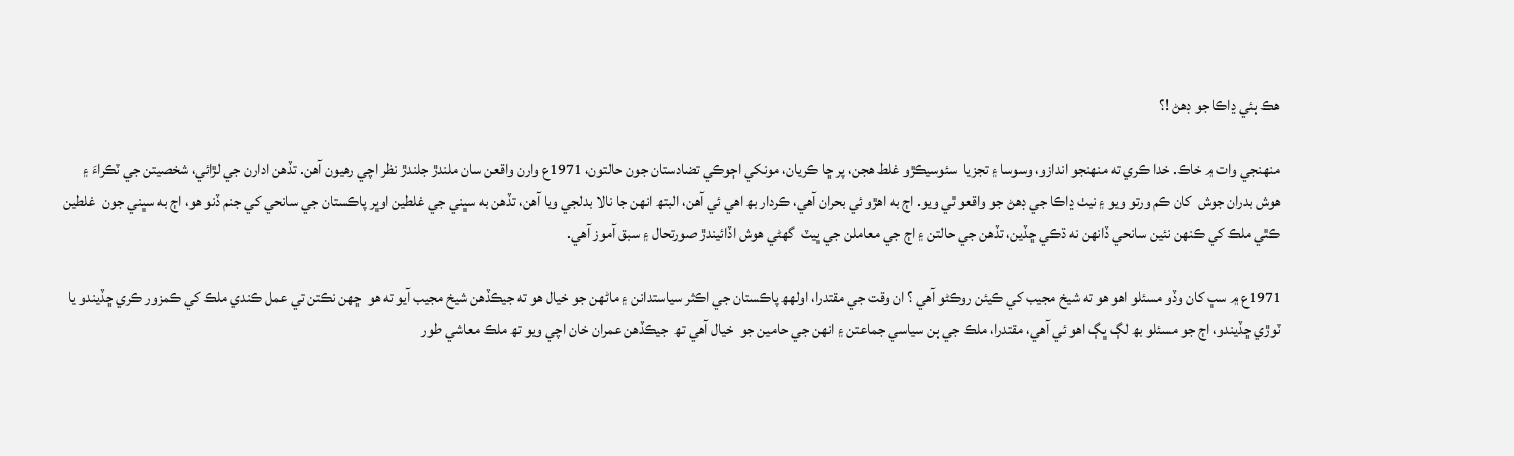ھڪ ٻئي ڍاڪا جو ڊھڻ !؟

منهنجي وات ۾ خاڪ. خدا ڪري ته منهنجو اندازو، وسوسا ۽ تجزيا  سئوسيڪڙو غلط هجن، پر ڇا ڪريان، مونکي اڄوڪي تضادستان جون حالتون، 1971ع وارن واقعن سان ملندڙ جلندڙ نظر اچي رھيون آھن. تڏھن ادارن جي لڙائي، شخصيتن جي ٽڪراءَ ۽ ھوش بدران جوش  کان ڪم ورتو ويو ۽ نيٺ ڍاڪا جي ڊھڻ جو واقعو ٿي ويو. اڄ به اهڙو ئي بحران آهي، ڪردار بھ اھي ئي آهن، البتھ انهن جا نالا بدلجي ويا آهن، تڏهن به سڀني جي غلطين اوڀر پاڪستان جي سانحي کي جنم ڏنو ھو، اڄ به سڀني جون  غلطين ڪٿي ملڪ کي ڪنهن نئين سانحي ڏانهن نه ڌڪي ڇڏين، تڏھن جي حالتن ۽ اڄ جي معاملن جي ڀيٽ  گھڻي ھوش اڏائيندڙ صورتحال ۽ سبق آموز آهي.

1971ع ۾ سڀ کان وڏو مسئلو اهو هو ته شيخ مجيب کي ڪيئن روڪڻو آھي ؟ ان وقت جي مقتدرا، اولھھ پاڪستان جي اڪثر سياستدانن ۽ ماڻهن جو خيال هو ته جيڪڏهن شيخ مجيب آيو ته هو  ڇھن نڪتن تي عمل ڪندي ملڪ کي ڪمزور ڪري ڇڏيندو يا ٽوڙي ڇڏيندو، اڄ جو مسئلو بھ لڳ ڀڳ اهو ئي آهي، مقتدرا، ملڪ جي ٻن سياسي جماعتن ۽ انھن جي حامين جو  خيال آھي تھ  جيڪڏهن عمران خان اچي ويو تھ ملڪ معاشي طور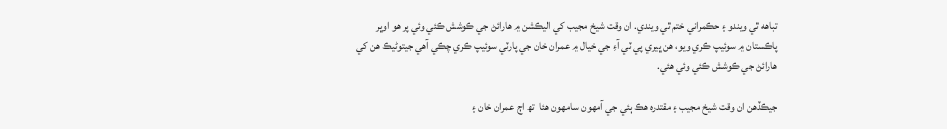تباهه ٿي ويندو ۽ حڪمراني ختم ٿي ويندي. ان وقت شيخ مجيب کي اليڪشن ۾ هارائڻ جي ڪوشش ڪئي وئي پر هو اوڀر پاڪستان ۾ سوئيپ ڪري ويو، هن ڀيري پي ٽي آءِ جي خيال ۾ عمران خان جي پارٽي سوئيپ ڪري چڪي آهي جيتوڻيڪ هن کي هارائڻ جي ڪوشش ڪئي وئي ھئي.

جيڪڏهن ان وقت شيخ مجيب ۽ مقتدره هڪ ٻئي جي آمھون سامھون ھئا  تھ اڄ عمران خان ۽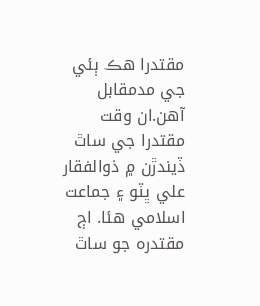مقتدرا ھڪ ٻئي جي مدمقابل آھن.ان وقت مقتدرا جي ساٿ ڏيندڙن ۾ ذوالفقار علي ڀٽو ۽ جماعت اسلامي ھئا. اڄ مقتدره جو ساٿ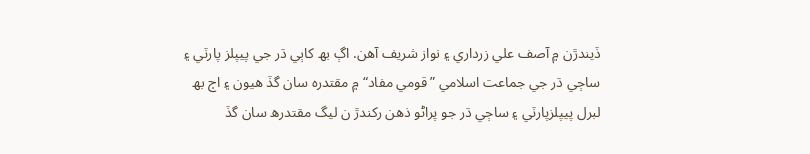ڏيندڙن ۾ آصف علي زرداري ۽ نواز شريف آھن. اڳ بھ کاٻي ڌر جي پيپلز پارٽي ۽ ساڄي ڌر جي جماعت اسلامي ”قومي مفاد“ ۾ مقتدره سان گڏ هيون ۽ اڄ بھ لبرل پيپلزپارٽي ۽ ساڄي ڌر جو پراڻو ذھن رکندڙ ن ليگ مقتدرھ سان گڏ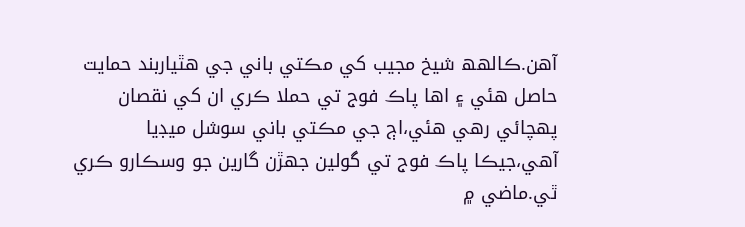آھن.ڪالھھ شيخ مجيب کي مڪتي باني جي ھٿياربند حمايت حاصل ھئي ۽ اھا پاڪ فوج تي حملا ڪري ان کي نقصان پھچائي رھي ھئي،اڄ جي مڪتي باني سوشل ميڊيا آھي،جيڪا پاڪ فوج تي گولين جھڙن گارين جو وسڪارو ڪري ٿي.ماضي ۾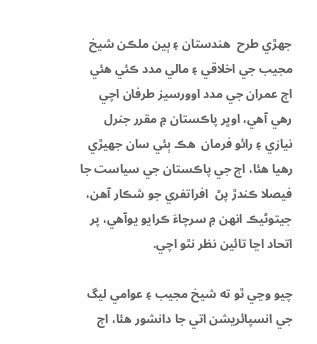جھڙي طرح  هندستان ۽ ٻين ملڪن شيخ مجيب جي اخلاقي ۽ مالي مدد ڪئي ھئي اڄ عمران جي مدد اوورسيز طرفان اچي رهي آهي، اوڀر پاڪستان ۾ مقرر جنرل نيازي ۽ رائو فرمان  ھڪ ٻئي سان جھيڙي رھيا ھئا، اڄ جي پاڪستان جي سياست جا فيصلا ڪندڙ پڻ  افراتفري جو شڪار آهن، جيتوڻيڪ انهن ۾ سرچاءَ ڪرايو يوآهي، پر اتحاد اڃا تائين نظر نٿو اچي.

چيو وڃي ٿو ته شيخ مجيب ۽ عوامي ليگ جي انسپائريشن اتي جا دانشور هئا، اڄ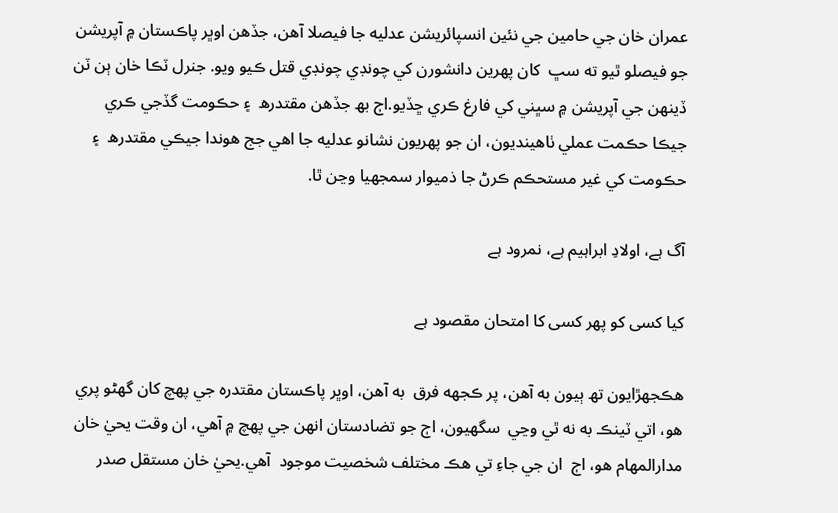عمران خان جي حامين جي نئين انسپائريشن عدليه جا فيصلا آهن، جڏهن اوڀر پاڪستان ۾ آپريشن جو فيصلو ٿيو ته سڀ  کان پهرين دانشورن کي چونڊي چونڊي قتل ڪيو ويو. جنرل ٽڪا خان ٻن ٽن ڏينهن جي آپريشن ۾ سڀني کي فارغ ڪري ڇڏيو.اڄ بھ جڏھن مقتدرھ  ۽ حڪومت گڏجي ڪري جيڪا حڪمت عملي ٺاهينديون، ان جو پهريون نشانو عدليه جا اهي جج هوندا جيڪي مقتدرھ  ۽ حڪومت کي غير مستحڪم ڪرڻ جا ذميوار سمجهيا وڃن ٿا.

آگ ہے، اولادِ ابراہیم ہے، نمرود ہے

کیا کسی کو پھر کسی کا امتحان مقصود ہے

ھڪجھڙايون تھ ٻيون به آهن، پر ڪجهه فرق  به آهن، اوڀر پاڪستان مقتدره جي پهچ کان گهڻو پري هو، اتي ٽينڪ به نه ٿي وڃي  سگهيون، اڄ جو تضادستان انھن جي پهچ ۾ آهي، ان وقت يحيٰ خان مدارالمهام هو، اڄ  ان جي جاءِ تي هڪ مختلف شخصيت موجود  آهي.يحيٰ خان مستقل صدر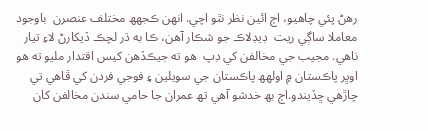رھڻ پئي چاھيو، اڄ ائين نظر نٿو اچي. انهن ڪجھھ مختلف عنصرن  باوجود معاملا ساڳي ريت  ڊيڊلاڪ جو شڪار آهن، ڪا به ڌر لچڪ ڏيکارڻ لاءِ تيار ناهي. مجيب جي مخالفن کي ڊپ  هو ته جيڪڏهن کيس اقتدار مليو ته هو اوڀر پاڪستان ۾ اولھھ پاڪستان جي سويلين ۽ فوجي فردن کي ڦاهي تي چاڙهي ڇڏيندو.اڄ بھ خدشو آھي تھ عمران جا حامي سندن مخالفن کان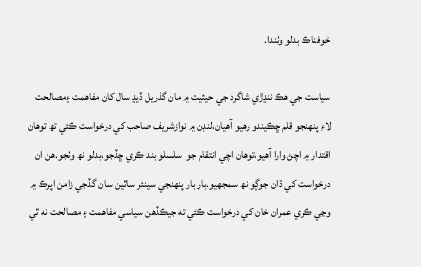خوفناڪ بدلو وٺندا.

سياست جي هڪ ننڍڙي شاگرد جي حيثيت ۾ مان گذريل ڏيڍ سال کان مفاهمت ۽مصالحت  لاءِ پنهنجو قلم ڇڪيندو رهيو آهيان،لنڊن ۾ نوازشريف صاحب کي درخواست ڪئي تھ توھان اقتدار ۾ اچڻ وارا آھيو،توھان اچي انتقام جو  سلسلو بند ڪري ڇڏجو،بدلو نھ وٺجو.ھن ان درخواست کي ڌان جوڳو نھ سمجھيو.بار بار پنھنجي سينئر ساٿين سان گڏجي زامن اپرڪ ۾ وڃي ڪري عمران خان کي درخواست ڪئي ته جيڪڏهن سياسي مفاهمت ۽ مصالحت نه ٿي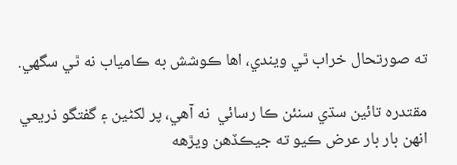ته صورتحال خراب ٿي ويندي، اها ڪوشش به ڪامياب نه ٿي سگھي.

مقتدره تائين سڌي سنئن ڪا رسائي  نه آهي، پر لکڻين ۽ گفتگو ذريعي انهن بار بار عرض ڪيو ته جيڪڏهن ويڙهه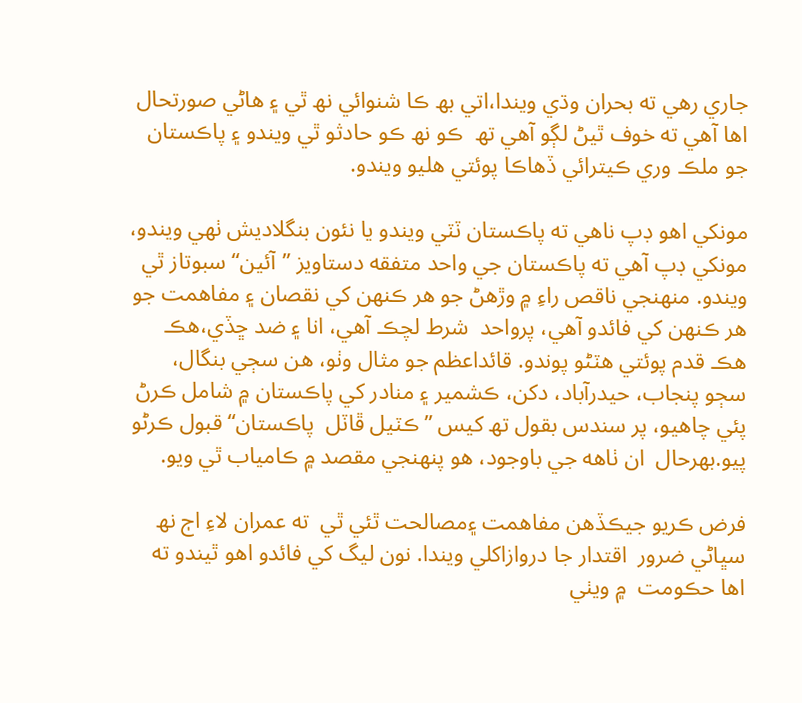جاري رهي ته بحران وڌي ويندا،اتي بھ ڪا شنوائي نھ ٿي ۽ هاڻي صورتحال اها آهي ته خوف ٿيڻ لڳو آھي تھ  ڪو نھ ڪو حادثو ٿي ويندو ۽ پاڪستان جو ملڪ وري ڪيترائي ڏهاڪا پوئتي هليو ويندو.

مونکي اھو ڊپ ناهي ته پاڪستان ٽٽي ويندو يا نئون بنگلاديش ٺهي ويندو، مونکي ڊپ آهي ته پاڪستان جي واحد متفقه دستاويز ”آئين“ سبوتاز ٿي ويندو. منهنجي ناقص راءِ ۾ وڙهڻ جو هر ڪنهن کي نقصان ۽ مفاهمت جو هر ڪنھن کي فائدو آهي، پرواحد  شرط لچڪ آهي، انا ۽ ضد ڇڏي،ھڪ هڪ قدم پوئتي هٽڻو پوندو. قائداعظم جو مثال وٺو، هن سڄي بنگال، سڄو پنجاب، حيدرآباد، دکن، ڪشمير ۽ منادر کي پاڪستان ۾ شامل ڪرڻ پئي چاهيو، پر سندس بقول تھ کيس ”ڪٽيل ڦاٽل  پاڪستان“ قبول ڪرڻو پيو.بھرحال  ان ٺاهه جي باوجود، هو پنهنجي مقصد ۾ ڪامياب ٿي ويو.

فرض ڪريو جيڪڏهن مفاهمت ۽مصالحت ٿئي ٿي  ته عمران لاءِ اڄ نھ سڀاڻي ضرور  اقتدار جا دروازاکلي ويندا. نون ليگ کي فائدو اهو ٿيندو ته اها حڪومت  ۾ ويٺي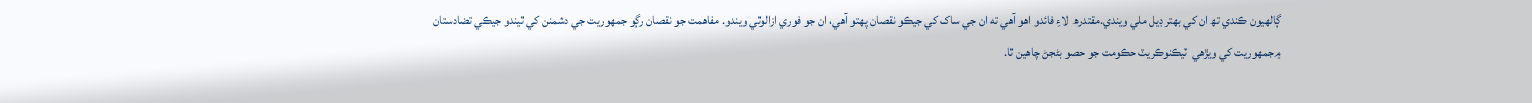ڳالهيون ڪندي تھ ان کي بهتر ڊيل ملي ويندي.مقتدرھ  لاءِ فائدو اهو آهي ته ان جي ساک کي جيڪو نقصان پهتو آهي، ان جو فوري ازالوٿي ويندو. مفاهمت جو نقصان رڳو جمهوريت جي دشمنن کي ٿيندو جيڪي تضادستان ۾جمھوريت کي ويڙھي  ٽيڪنوڪريٽ حڪومت جو حصو بڻجڻ چاهين ٿا.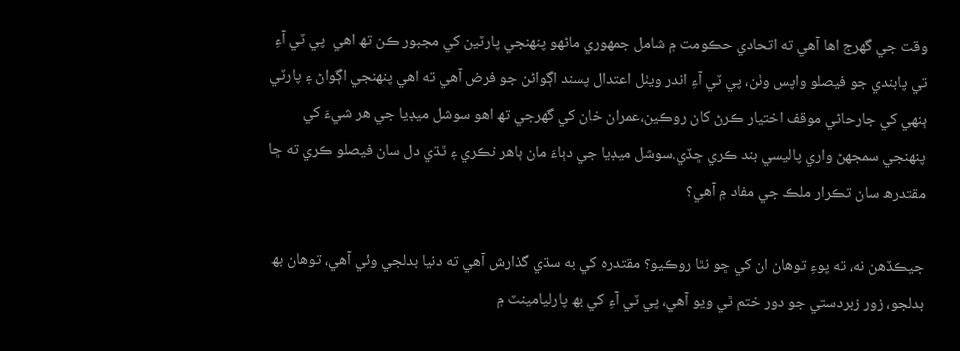وقت جي گهرج اها آهي ته اتحادي حڪومت ۾ شامل جمهوري ماڻهو پنهنجي پارٽين کي مجبور ڪن تھ اھي  پي ٽي آءِ تي پابندي جو فيصلو واپس وٺن، پي ٽي آءِ اندر ويٺل اعتدال پسند اڳواڻن جو فرض آهي ته اھي پنهنجي اڳواڻ ۽ پارٽي ٻنهي کي جارحاڻي موقف اختيار ڪرڻ کان روڪين،عمران خان کي گھرجي تھ اھو سوشل ميڊيا جي ھر شيءَ کي پنھنجي سمجھڻ واري پاليسي بند ڪري ڇڏي.سوشل ميڊيا جي دٻاءَ مان ٻاهر نڪري ۽ ٿڌي دل سان فيصلو ڪري ته ڇا مقتدرھ سان تڪرار ملڪ جي مفاد ۾ آهي؟

جيڪڏهن نه، ته پوءِ توهان ان کي ڇو نٿا روڪيو؟ مقتدره کي به سڌي گذارش آهي ته دنيا بدلجي وئي آهي، توهان بھ بدلجو، زور زبردستي جو دور ختم ٿي ويو آهي، پي ٽي آءِ کي بھ پارليامينٽ ۾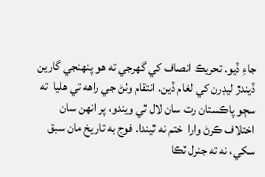جاءِ ڏيو. تحريڪ انصاف کي گهرجي ته هو پنهنجي گارين ڏيندڙ ليڊرن کي لغام ڏين. انتقام وٺڻ جي راهه تي هليا  ته سڄو پاڪستان رت سان لال ٿي ويندو، پر انهن سان اختلاف ڪرڻ وارا  ختم نه ٿيندا. فوج به تاريخ مان سبق سکي، نه ته جنرل ٽڪا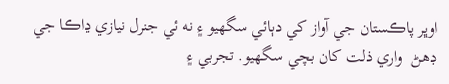اوڀر پاڪستان جي آواز کي دٻائي سگهيو ۽ نه ئي جنرل نيازي ڍاڪا جي ڊھڻ  واري ذلت کان بچي سگهيو. تجربي ۽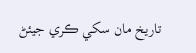تاريخ مان سکي ڪري جيئڻ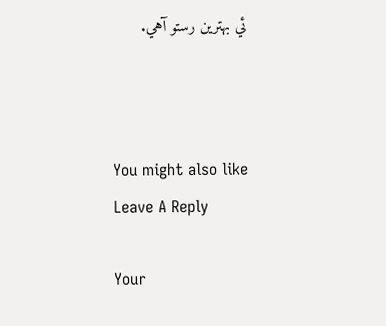ئي بهترين رستو آهي.



You might also like
Leave A Reply

Your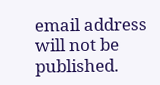email address will not be published.